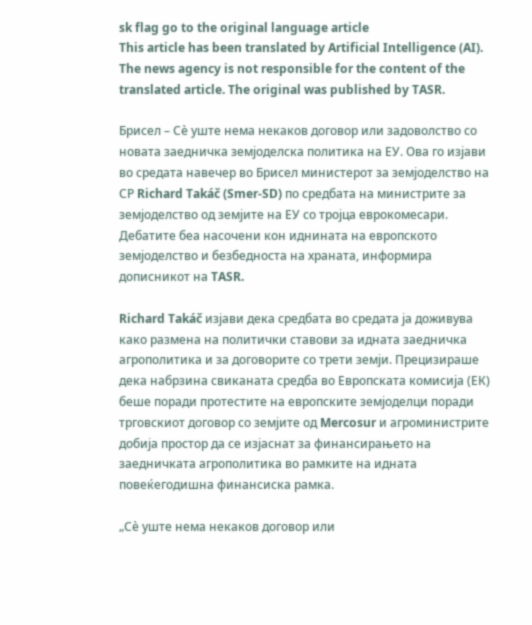sk flag go to the original language article
This article has been translated by Artificial Intelligence (AI). The news agency is not responsible for the content of the translated article. The original was published by TASR.

Брисел – Сè уште нема некаков договор или задоволство со новата заедничка земјоделска политика на ЕУ. Ова го изјави во средата навечер во Брисел министерот за земјоделство на СР Richard Takáč (Smer-SD) по средбата на министрите за земјоделство од земјите на ЕУ со тројца еврокомесари. Дебатите беа насочени кон иднината на европското земјоделство и безбедноста на храната, информира дописникот на TASR.

Richard Takáč изјави дека средбата во средата ја доживува како размена на политички ставови за идната заедничка агрополитика и за договорите со трети земји. Прецизираше дека набрзина свиканата средба во Европската комисија (ЕК) беше поради протестите на европските земјоделци поради трговскиот договор со земјите од Mercosur и агроминистрите добија простор да се изјаснат за финансирањето на заедничката агрополитика во рамките на идната повеќегодишна финансиска рамка.

„Сè уште нема некаков договор или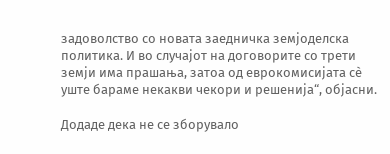задоволство со новата заедничка земјоделска политика. И во случајот на договорите со трети земји има прашања, затоа од еврокомисијата сè уште бараме некакви чекори и решенија“, објасни.

Додаде дека не се зборувало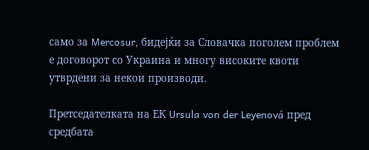само за Mercosur, бидејќи за Словачка поголем проблем е договорот со Украина и многу високите квоти утврдени за некои производи.

Претседателката на ЕК Ursula von der Leyenová пред средбата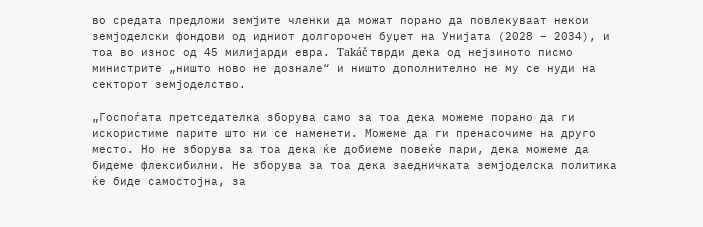во средата предложи земјите членки да можат порано да повлекуваат некои земјоделски фондови од идниот долгорочен буџет на Унијата (2028 – 2034), и тоа во износ од 45 милијарди евра. Takáč тврди дека од нејзиното писмо министрите „ништо ново не дознале“ и ништо дополнително не му се нуди на секторот земјоделство.

„Госпоѓата претседателка зборува само за тоа дека можеме порано да ги искористиме парите што ни се наменети. Можеме да ги пренасочиме на друго место. Но не зборува за тоа дека ќе добиеме повеќе пари, дека можеме да бидеме флексибилни. Не зборува за тоа дека заедничката земјоделска политика ќе биде самостојна, за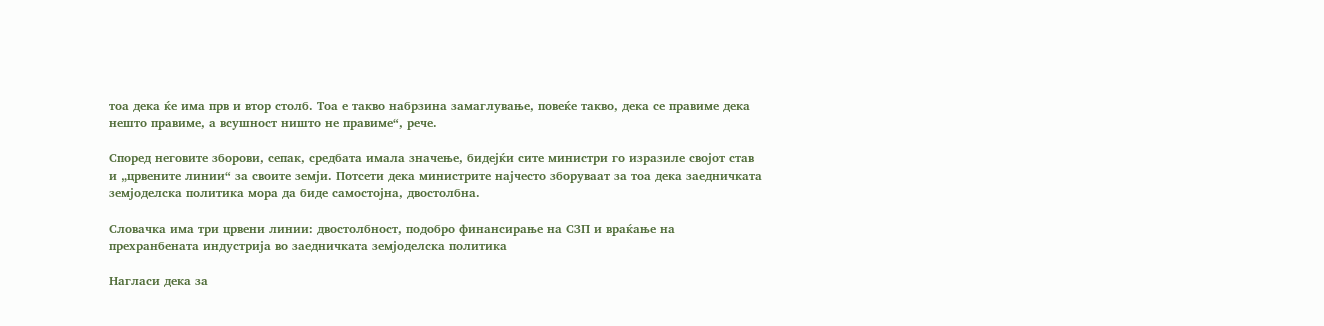тоа дека ќе има прв и втор столб. Тоа е такво набрзина замаглување, повеќе такво, дека се правиме дека нешто правиме, а всушност ништо не правиме“, рече.

Според неговите зборови, сепак, средбата имала значење, бидејќи сите министри го изразиле својот став и „црвените линии“ за своите земји. Потсети дека министрите најчесто зборуваат за тоа дека заедничката земјоделска политика мора да биде самостојна, двостолбна.

Словачка има три црвени линии: двостолбност, подобро финансирање на СЗП и враќање на прехранбената индустрија во заедничката земјоделска политика

Нагласи дека за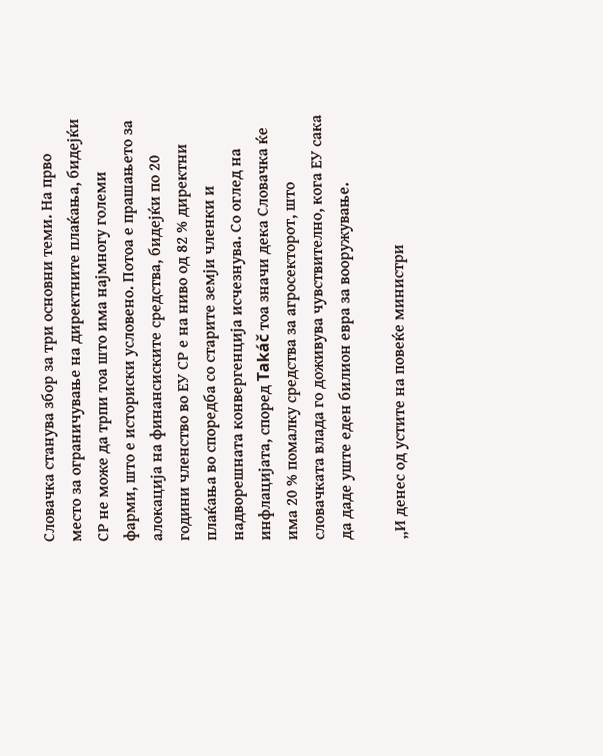Словачка станува збор за три основни теми. На прво место за ограничување на директните плаќања, бидејќи СР не може да трпи тоа што има најмногу големи фарми, што е историски условено. Потоа е прашањето за алокација на финансиските средства, бидејќи по 20 години членство во ЕУ СР е на ниво од 82 % директни плаќања во споредба со старите земји членки и надворешната конвергенција исчезнува. Со оглед на инфлацијата, според Takáč тоа значи дека Словачка ќе има 20 % помалку средства за агросекторот, што словачката влада го доживува чувствително, кога ЕУ сака да даде уште еден билион евра за вооружување.

„И денес од устите на повеќе министри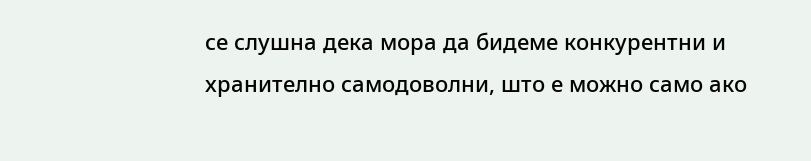се слушна дека мора да бидеме конкурентни и хранително самодоволни, што е можно само ако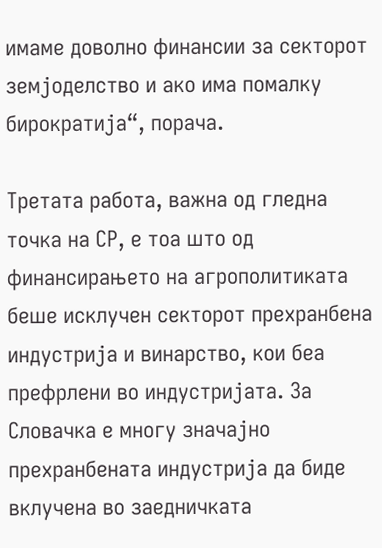имаме доволно финансии за секторот земјоделство и ако има помалку бирократија“, порача.

Третата работа, важна од гледна точка на СР, е тоа што од финансирањето на агрополитиката беше исклучен секторот прехранбена индустрија и винарство, кои беа префрлени во индустријата. За Словачка е многу значајно прехранбената индустрија да биде вклучена во заедничката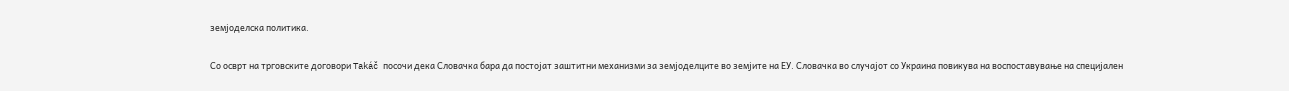земјоделска политика.

Со осврт на трговските договори Takáč посочи дека Словачка бара да постојат заштитни механизми за земјоделците во земјите на ЕУ. Словачка во случајот со Украина повикува на воспоставување на специјален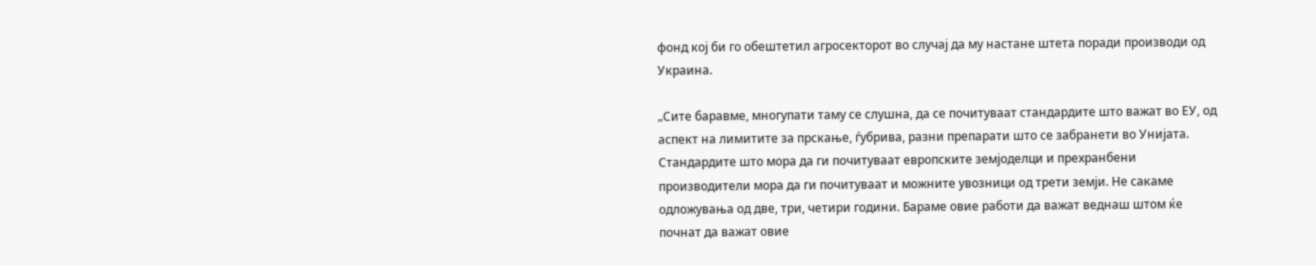фонд кој би го обештетил агросекторот во случај да му настане штета поради производи од Украина.

„Сите баравме, многупати таму се слушна, да се почитуваат стандардите што важат во ЕУ, од аспект на лимитите за прскање, ѓубрива, разни препарати што се забранети во Унијата. Стандардите што мора да ги почитуваат европските земјоделци и прехранбени производители мора да ги почитуваат и можните увозници од трети земји. Не сакаме одложувања од две, три, четири години. Бараме овие работи да важат веднаш штом ќе почнат да важат овие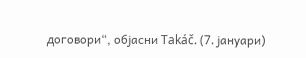договори“, објасни Takáč. (7. јануари)